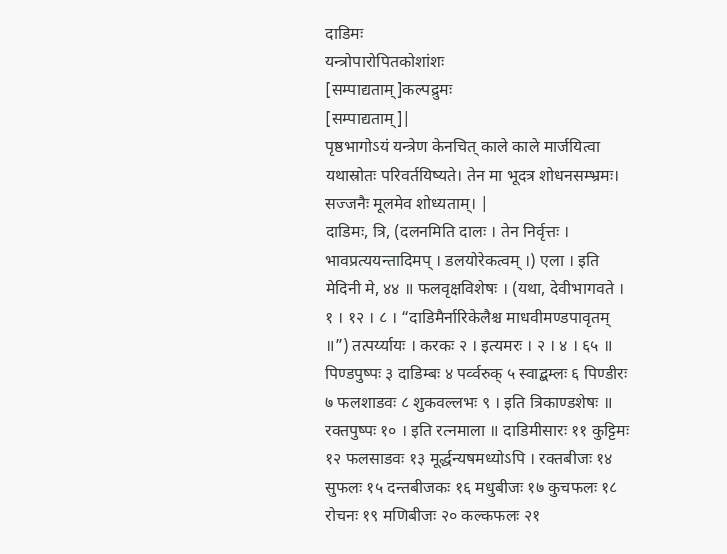दाडिमः
यन्त्रोपारोपितकोशांशः
[सम्पाद्यताम्]कल्पद्रुमः
[सम्पाद्यताम्]|
पृष्ठभागोऽयं यन्त्रेण केनचित् काले काले मार्जयित्वा यथास्रोतः परिवर्तयिष्यते। तेन मा भूदत्र शोधनसम्भ्रमः। सज्जनैः मूलमेव शोध्यताम्। |
दाडिमः, त्रि, (दलनमिति दालः । तेन निर्वृत्तः । भावप्रत्ययन्तादिमप् । डलयोरेकत्वम् ।) एला । इति मेदिनी मे, ४४ ॥ फलवृक्षविशेषः । (यथा, देवीभागवते । १ । १२ । ८ । “दाडिमैर्नारिकेलैश्च माधवीमण्डपावृतम् ॥”) तत्पर्य्यायः । करकः २ । इत्यमरः । २ । ४ । ६५ ॥ पिण्डपुष्पः ३ दाडिम्बः ४ पर्व्वरुक् ५ स्वाद्बम्लः ६ पिण्डीरः ७ फलशाडवः ८ शुकवल्लभः ९ । इति त्रिकाण्डशेषः ॥ रक्तपुष्पः १० । इति रत्नमाला ॥ दाडिमीसारः ११ कुट्टिमः १२ फलसाडवः १३ मूर्द्धन्यषमध्योऽपि । रक्तबीजः १४ सुफलः १५ दन्तबीजकः १६ मधुबीजः १७ कुचफलः १८ रोचनः १९ मणिबीजः २० कल्कफलः २१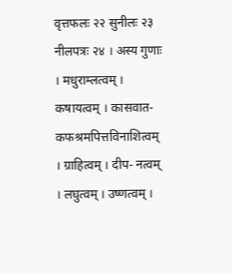वृत्तफलः २२ सुनीलः २३ नीलपत्रः २४ । अस्य गुणाः । मधुराम्लत्वम् । कषायत्वम् । कासवात- कफश्रमपित्तविनाशित्वम् । ग्राहित्वम् । दीप- नत्वम् । लघुत्वम् । उष्णत्वम् ।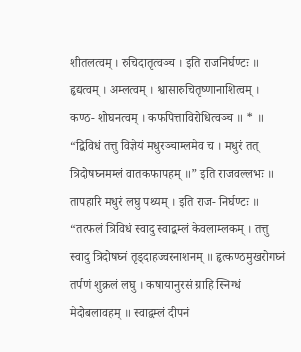शीतलत्वम् । रुचिदातृत्वञ्च । इति राजनिर्घण्टः ॥ हृद्यत्वम् । अम्लत्वम् । श्वासारुचितृष्णानाशित्वम् । कण्ठ- शोघनत्वम् । कफपित्ताविरोधित्वञ्च ॥ * ॥ “द्बिविधं तत्तु विज्ञेयं मधुरञ्चाम्लमेव च । मधुरं तत् त्रिदोषघ्नमम्लं वातकफापहम् ॥” इति राजवल्लभः ॥ तापहारि मधुरं लघु पथ्यम् । इति राज- निर्घण्टः ॥ “तत्फलं त्रिविधं स्वादु स्वाद्बम्लं केवलाम्लकम् । तत्तु स्वादु त्रिदोषघ्नं तृड्दाहज्वरनाशनम् ॥ हृत्कण्ठमुखरोगघ्नं तर्पणं शुक्रलं लघु । कषायानुरसं ग्राहि स्निग्धं मेदोबलावहम् ॥ स्वाद्वम्लं दीपनं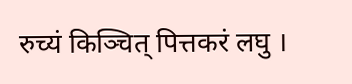रुच्यं किञ्चित् पित्तकरं लघु ।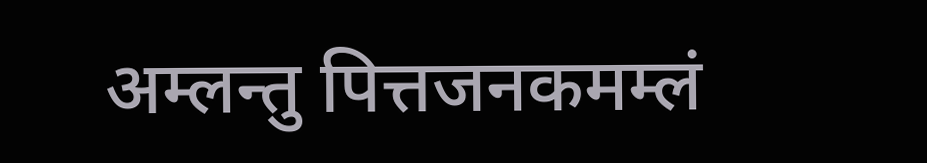अम्लन्तु पित्तजनकमम्लं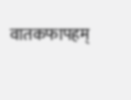वातकफापहम्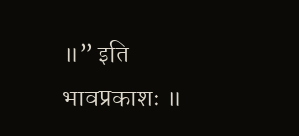॥” इति भावप्रकाशः ॥